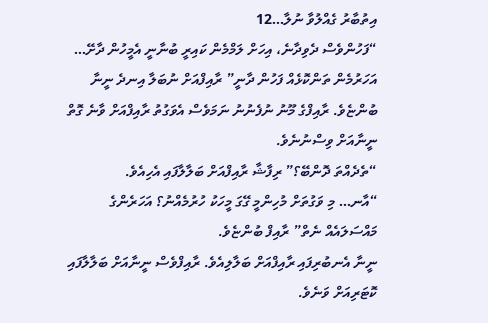އިތުބާރު ގެއްލުވާ ނުލާ…12
“ފަހުންވެސް ދެވިދާނެ، އިހަށް ލަމްމެން ކައިރީ ބުނާނީ އެމީހުން ދާށޭ… އަހަރުމެން ތަންކޮޅެއް ފަހުން ދާނީ” ރާއިފްއަށް ނުބަލާ އިނދެ ނީނާ ބުންޏެވެ. ރާއިފްގެ މޫނު ނުފެނުނު ނަމަވެސް އެވަގުތު ރާއިފްއަށް ވާނެ ގޮތް ނީނާއަށް ވިސްނުނެވެ.
“ތެދެއްތަ ދޮންބޭ؟” ރިފާޝާ ރާއިފްއަށް ބަލާލާފައި އެހިއެވެ.
“އާނ… މި ވަގުތަށް މުހިންމީ ގޭގަ މީހަކު ހުރުމެއްނު؟ އަހަރެންގެ މައްސަލައެއް ނެތް” ރާއިފް ބުންޏެވެ.
ނީނާ އެނބުރިފައި ރާއިފްއަށް ބަލާލިއެވެ. ރާއިފްވެސް ނީނާއަށް ބަލާލާފައި ކޮޓަރިއަށް ވަނެވެ.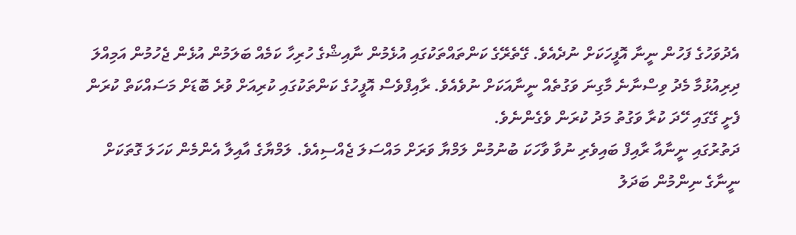އެދުވަހުގެ ފަހުން ނީނާ އޮފީހަކަށް ނުދެއެވެ. ގޭތެރޭގެ ކަންތައްތަކުގައި އުޅެމުން ނާއިޝްގެ ހުރިހާ ކަމެއް ބަލަމުން އުޅެން ޖެހުމުން އަމިއްލަ ދިރިއުޅުމާ މެދު ވިސްނާނެ މާގިނަ ވަގުތެއް ނީނާއަކަށް ނުވެއެވެ. ރާއިފްވެސް އޮފީހުގެ ކަންތަކުގައި ކުރިއަށް ވުރެ ބޮޑަށް މަސައްކަތް ކުރަން ފެށީ ގޭގައި ހޭދަ ކުރާ ވަގުތު މަދު ކުރަން ވެގެންނެވެ.
ދަތުރުގައި ނީނާއާ ރާއިފް ބައިވެރި ނުވާ ވާހަކަ ބުނުމުން ލަމްޔާ ވަރަށް މައްސަލަ ޖެއްސިއެވެ. ލަމްޔާގެ އާއިލާ އެންމެން ކަހަލަ ގޮތަކަށް ނީނާގެ ނިންމުން ބަދަލު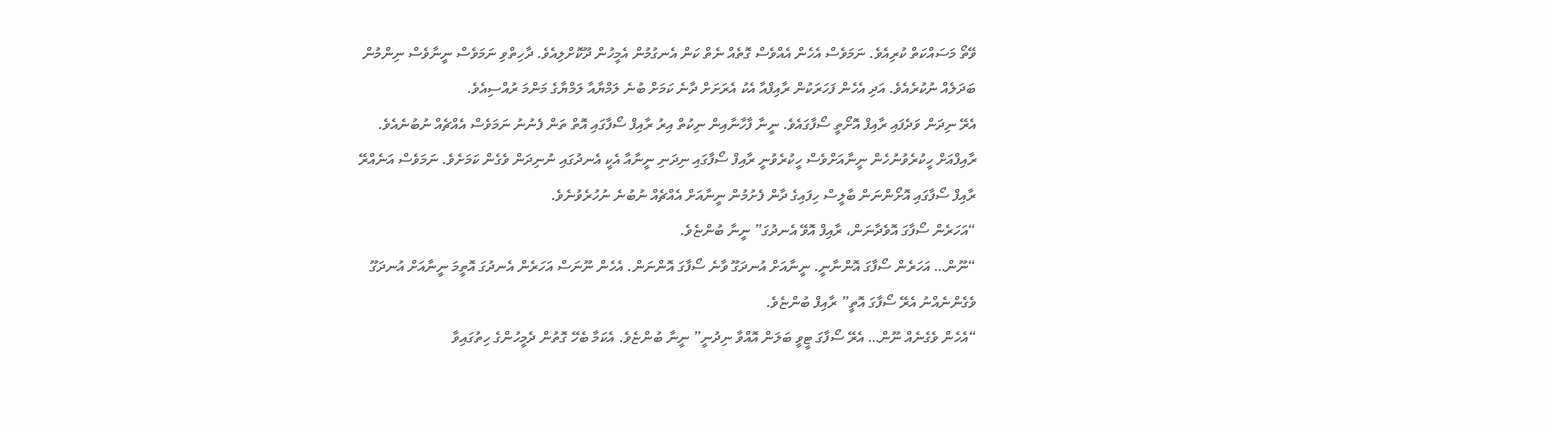ވޭތޯ މަސައްކަތް ކުރިއެވެ. ނަމަވެސް އެހެން އެއްވެސް ގޮތެއް ނެތް ކަން އެނގުމުން އެމީހުން ދޫކޮށްލިއެވެ. ދާހިތްވި ނަމަވެސް ނީނާވެސް ނިންމުން ބަދަލެއް ނުކުރެއެވެ. އަދި އެހެން ފަހަރަކުން ރާއިފްއާ އެކު އެރަށަށް ދާނެ ކަމަށް ބުނެ ލަމްޔާއާ ލަމްޔާގެ މަންމަ ރުއްސިއެވެ.
އެރޭ ނިދަން ވަދެފައި ރާއިފް އޮށޯތީ ސޯފާގައެވެ. ނީނާ ފާހާނާއިން ނިކުތް އިރު ރާއިފް ސޯފާގައި އޮތް ތަން ފެނުނު ނަމަވެސް އެއްޗެއް ނުބުނެއެވެ. ރާއިފްއަށް ހީކުރެވުނުހެން ނީނާއަށްވެސް ހީކުރެވުނީ ރާއިފް ސޯފާގައި ނިދަނި ނީނާއާ އެކީ އެނދުގައި ނުނިދަން ވެގެން ކަމަށެވެ. ނަމަވެސް އަނެއްރޭ ރާއިފް ސޯފާގައި އޮށޯންނަން ބާލީސް ހިފައިގެ ދާން ފެށުމުން ނީނާއަށް އެއްޗެއް ނުބުނެ ނުހުރެވުނެވެ.
“އަހަރެން ސޯފާގަ އޮވެދާނަން، ރާއިފް އޮވޭ އެނދުގަ” ނީނާ ބުންޏެވެ.
“ނޫން… އަހަރެން ސޯފާގަ އޮންނާނީ. ނީނާއަށް އުނދަގޫ ވާނެ ސޯފާގަ އޮންނަން. އެހެން ނޫނަސް އަހަރެން އެނދުގަ އޮތީމަ ނީނާއަށް އުނދަގޫ ވެގެންނެއްނު އެރޭ ސޯފާގަ އޮތީ” ރާއިފް ބުންޏެވެ.
“އެހެން ވެގެނެއް ނޫން… އެރޭ ސޯފާގަ ޓީވީ ބަލަން އޮއްވާ ނިދުނީ” ނީނާ ބުންޏެވެ. އެކަމާ ބެހޭ ގޮތުން ދެމީހުންގެ ހިތުގައިވާ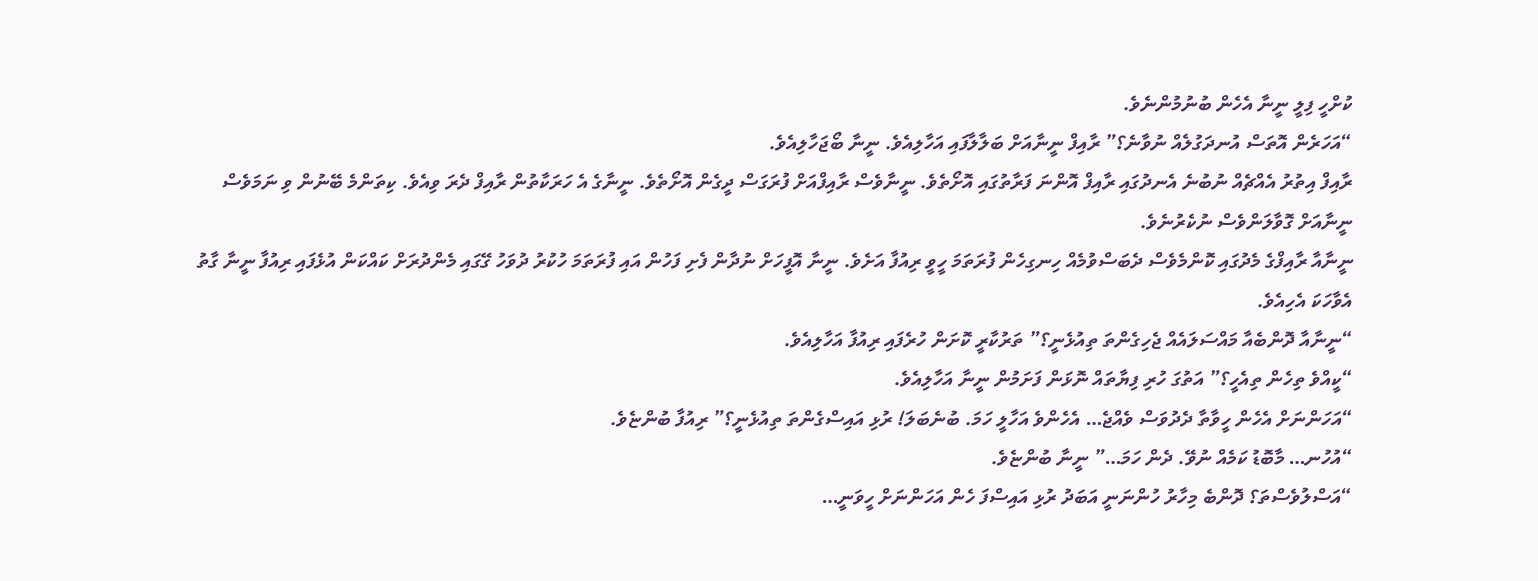ކުށްހީ ފިލީ ނީނާ އެހެން ބުނުމުންނެވެ.
“އަހަރެން އޮތަސް އުނދަގުލެއް ނުވާނެ؟” ރާއިފް ނީނާއަށް ބަލާލާފައި އަހާލިއެވެ. ނީނާ ބޯޖަހާލިއެވެ.
ރާއިފް އިތުރު އެއްޗެއް ނުބުނެ އެނދުގައި ރާއިފް އޮންނަ ފަރާތުގައި އޮށޯތެވެ. ނީނާވެސް ރާއިފްއަށް ފުރަގަސް ދީގެން އޮށޯތެވެ. ނީނާގެ އެ ހަރަކާތުން ރާއިފް ދެރަ ވިއެވެ. ކިތަންމެ ބޭނުން ވި ނަމަވެސް ނީނާއަށް ގޮވާލަންވެސް ނުކެރުނެވެ.
ނީނާއާ ރާއިފްގެ މެދުގައި ކޮންމެވެސް ދެބަސްވުމެއް ހިނގިހެން ފުރަތަމަ ހީވީ ރިއުފާ އަށެވެ. ނީނާ އޮފީހަށް ނުދާން ފެށި ފަހުން އައި ފުރަތަމަ ހުކުރު ދުވަހު ގޭގައި މެންދުރަށް ކައްކަން އުޅެފައި ރިއުފާ ނީނާ ގާތު އެވާހަކަ އެހިއެވެ.
“ނީނާއާ ދޮންބެއާ މައްސަލައެއް ޖެހިގެންތަ ތިއުޅެނީ؟” ތަރުކާރީ ކޮށަން ހުރެފައި ރިއުފާ އަހާލިއެވެ.
“ކީއްވެ ތިހެން ތިއެހީ؟” އަތުގަ ހުރި ފިޔާތައް ނޮޅަން ފަށަމުން ނީނާ އަހާލިއެވެ.
“އަހަންނަށް އެހެން ހީވާތާ ދެދުވަސް ވެއްޖެ… އެހެންވެ އަހާލީ ހަމަ. ބުނެބަލަ! ރުޅި އައިސްގެންތަ ތިއުޅެނީ؟” ރިއުފާ ބުންޏެވެ.
“އުހުނ… މާބޮޑު ކަމެއް ނުވޭ. ދެން ހަމަ…” ނީނާ ބުންޏެވެ.
“އަސްލުވެސްތަ؟ ދޮންބެ މިހާރު ހުންނަނީ އަބަދު ރުޅި އައިސްފަ ހެން އަހަންނަށް ހީވަނީ…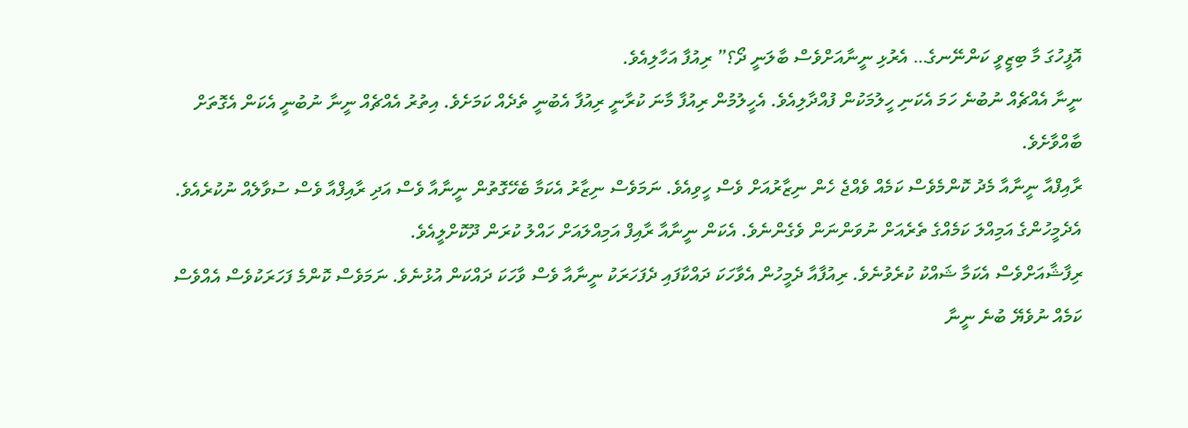އޮފީހުގަ މާ ބިޒީވީ ކަންނޭނގެ… އެރުޅި ނީނާއަށްވެސް ބާލަނީ ދޯ؟” ރިއުފާ އަހާލިއެވެ.
ނީނާ އެއްޗެއް ނުބުނެ ހަމަ އެކަނި ހީލުމަކުން ފުއްދާލިއެވެ. އެހީލުމުން ރިއުފާ މާނަ ކުރާނީ ރިއުފާ އެބުނީ ތެދެއް ކަމަށެވެ. އިތުރު އެއްޗެއް ނީނާ ނުބުނީ އެކަން އެގޮތަށް ބާއްވާށެވެ.
ރާއިފްއާ ނީނާއާ މެދު ކޮންމެވެސް ކަމެއް ވެއްޖެ ހެން ނިޒާރުއަށް ވެސް ހީވިއެވެ. ނަމަވެސް ނިޒާރު އެކަމާ ބެހޭގޮތުން ނީނާއާ ވެސް އަދި ރާއިފްއާ ވެސް ސުވާލެއް ނުކުރެއެވެ. އެދެމީހުންގެ އަމިއްލަ ކަމެއްގެ ތެރެއަށް ނުވަންނަން ވެގެންނެވެ. އެކަން ނީނާއާ ރާއިފް އަމިއްލައަށް ހައްލު ކުރަން ދޫކޮށްލީއެވެ.
ރިފާޝާއަށްވެސް އެކަމާ ޝައްކު ކުރެވުނެވެ. ރިއުފާއާ ދެމީހުން އެވާހަކަ ދައްކާފައި ދެފަހަރަކު ނީނާއާ ވެސް ވާހަކަ ދައްކަން އުޅުނެވެ. ނަމަވެސް ކޮންމެ ފަހަރަކުވެސް އެއްވެސް ކަމެއް ނުވެޔޭ ބުނެ ނީނާ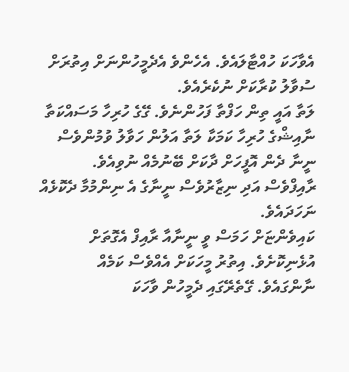އެވާހަކަ ހުއްޓާލައެވެ. އެހެންވެ އެދެމީހުންނަށް އިތުރަށް ސުވާލު ކުރާކަށް ނުކެރެއެވެ.
ލަތާ އައީ ތިން ހަފްތާ ފަހުންނެވެ. ގޭގެ ހުރިހާ މަސައްކަތާ ނާއިޝްގެ ހުރިހާ ކަމަކާ ލަތާ އަލުން ހަވާލު ވުމުންވެސް ނީނާ ދެން އޮފީހަށް ދާކަށް ބޭނުމެއް ނުވިއެވެ. ރާއިފްވެސް އަދި ނިޒާރުވެސް ނީނާގެ އެ ނިންމުމާ ދެކޮޅެއް ނަހަދައެވެ.
ކައިވެންޏަށް ހަމަސް ވީ ނީނާއާ ރާއިފް އެގޮތަށް އުޅެނިކޮށެވެ. އިތުރު މީހަކަށް އެއްވެސް ކަމެއް ނާންގައެވެ. ގޭތެރޭގައި ދެމީހުން ވާހަކަ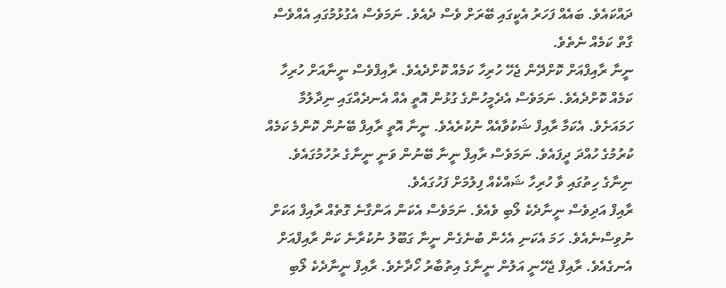ދައްކައެވެ. ބައެއް ފަހަރު އެކީގައި ބޭރަށް ވެސް ދެއެވެ. ނަމަވެސް އެގުޅުމުގައި އެއްވެސް ގާތް ކަމެއް ނެތެވެ.
ނީނާ ރާއިފްއަށް ކޮށްދޭން ޖެހޭ ހުރިހާ ކަމެއް ކޮށްދެއެވެ. ރާއިފްވެސް ނީނާއަށް ހުރިހާ ކަމެއް ކޮށްދެއެވެ. ނަމަވެސް އެދެމީހުންގެ ގުޅުން އޮތީ އެއް އެނދެއްގައި ނިދާލުމާ ހަމައަށެވެ. އެކަމާ ރާއިފް ޝަކުވާއެއް ނުކުރެއެވެ. ނީނާ އޮތީ ރާއިފް ބޭނުން ކޮންމެ ކަމެއް ކުރުމުގެ ހުއްދަ ދީފައެވެ. ނަމަވެސް ރާއިފް ނީނާ ބޭނުން ވަނީ ނީނާގެ ރުހުމުގައެވެ. ނިނާގެ ހިތުގައި ވާ ހުރިހާ ޝައްކެއް ފިލުމަށް ފަހުގައެވެ.
ރާއިފް އަދިވެސް ނީނާދެކެ ލޯބި ވެއެވެ. ނަމަވެސް އެކަން އަންގާނެ ގޮތެއް ރާއިފް އަކަށް ނުވިސްނެއެވެ. ހަމަ އެކަނި އެހެން ބުނެގެން ނީނާ ގަބޫލު ނުކުރާނެ ކަން ރާއިފްއަށް އެނގެއެވެ. ރާއިފް ޖެހޭނީ އަލުން ނީނާގެ އިތުބާރު ހޯދާށެވެ. ރާއިފް ނީނާދެކެ ލޯބި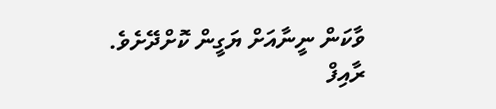ވާކަން ނީނާއަށް ޔަގީން ކޮށްދޭށެވެ.
ރާއިފް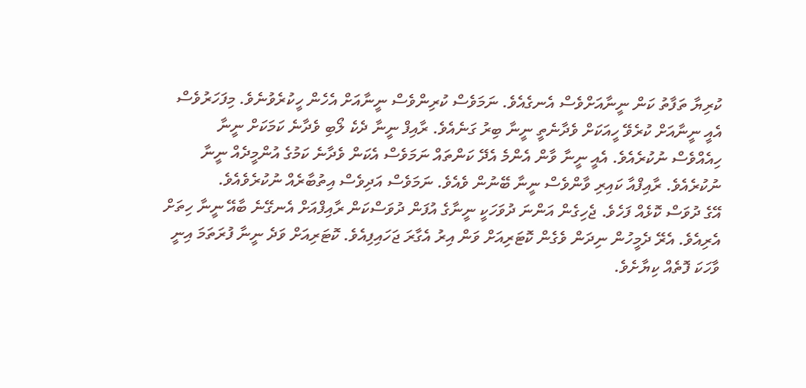ކުރިޔާ ތަފާތު ކަން ނީނާއަށްވެސް އެނގެއެވެ. ނަމަވެސް ކުރިންވެސް ނީނާއަށް އެހެން ހީކުރެވުނެވެ. މިފަހަރުވެސް އެއީ ނީނާއަށް ކުރެވޭ ހީއަކަށް ވެދާނެތީ ނީނާ ބިރު ގަނެއެވެ. ރާއިފް ނީނާ ދެކެ ލޯބި ވެދާނެ ކަމަކަށް ނީނާ ހިއެއްވެސް ނުކުރެއެވެ. އެއީ ނީނާ ވާން އެންމެ އެދޭ ކަންތައް ނަމަވެސް އެކަން ވެދާނެ ކަމުގެ އުންމީދެއް ނީނާ ނުކުރެއެވެ. ރާއިފްއާ ކައިރި ވާންވެސް ނީނާ ބޭނުން ވެއެވެ. ނަމަވެސް އަދިވެސް އިތުބާރެއް ނުކުރެވެއެވެ.
އޭގެ ދުވަސް ކޮޅެއް ފަހެވެ. ޖެހިގެން އަންނަ ދުވަހަކީ ނީނާގެ އުފަން ދުވަސްކަން ރާއިފްއަށް އެނގޭނެ ބާއޭ ނީނާ ހިތަށް އެރިއެވެ. އެރޭ ދެމީހުން ނިދަން ވެގެން ކޮޓަރިއަށް ވަން އިރު އެގާރަ ޖަހައިފިއެވެ. ކޮޓަރިއަށް ވަދެ ނީނާ ފުރަތަމަ އިނީ ވާހަކަ ފޮތެއް ކިޔާށެވެ.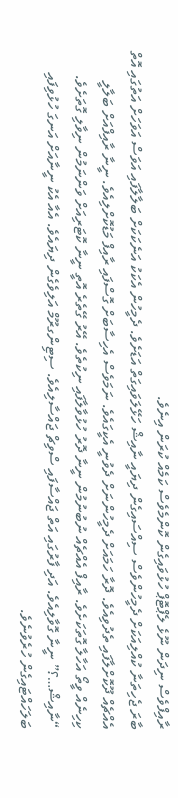ރާއިފްވެސް ނިދަން ނޫޅެ ލެޕްޓޮޕް ހުޅުވައިގެން ކޮންމެވެސް ކަމެއް ކުރަން އިނެވެ.
ބާރަ ޖެހިތަނާ ކުއްލިއަކަށް ދެމީހުންވެސް ސިއްސައިގެން ދިޔައީ ނާއިޝް ހަޅޭލަވައިގަތް އަޑަށެވެ. ދެމީހުން އެކަކު އަނެކަކަށް ބަލާލާފައި އަވަސް އަވަހަށް އަތުގައި އޮތް އެއްޗެއް ދޫކޮށްލާފައި ތެދުވިއެވެ. ދޮރާ ހަމައަށް ދެމީހުންނަށް ދެވުނީ އެކީގައެވެ. ނަމަވެސް އެހިސާބަށް ގޮސްފައި ރާއިފް މަޑުކޮށްލިއެވެ. ނީނާ ރާއިފްއަށް ބަލާލީ ކިހިނެއް ވީތޯ އަހާލާ ގޮތަކަށެވެ. ރާއިފް އެއްޗެއް ނުބުނުމުން ނީނާ ދޮރު ހުޅުވާލާފައި ނިކުތެވެ. އޭރު ގޭތެރެ އޮތީ ނީނާ ކޮޓަރިއަށް ވަންނަމުން ނިވާލި ގޮތަށެވެ.
“ނާއިޝް…؟” ނީނާ ގޮވާލިއެވެ. އަދި ފާރުގައި އަތް ޖައްސާފައި ސްވިޗް ޖައްސާލިއެވެ. ސިޓިންގރޫމް އަލިވެގެން ދިޔައެވެ. އެއާ އެކު ނީނާއަށް އަނގަ ހުޅުވިފައި ބަލަހައްޓައިގެން ހުރެވުނެވެ.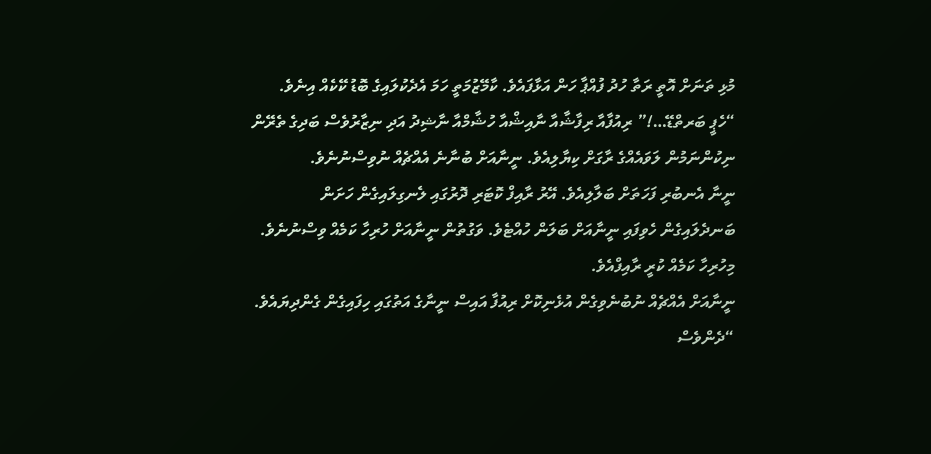މުޅި ތަނަށް އޮތީ ރަތާ ހުދު ފުއްޕާ ހަން އަޅާފައެވެ. ކާމޭޒުމަތީ ހަމަ އެދެކުލައިގެ ބޮޑު ކޭކެއް އިނެވެ.
“ހެޕީ ބަރތްޑޭ…!” ރިއުފާއާ ރިފާޝާއާ ނާއިޝްއާ ހުޝާމްއާ ނާޝިދު އަދި ނިޒާރުވެސް ބަދިގެ ތެރޭން ނިކުންނަމުން ލަވައެއްގެ ރާގަށް ކިޔާލިއެވެ. ނީނާއަށް ބުނާނެ އެއްޗެއް ނުވިސްނުނެވެ.
ނީނާ އެނބުރި ފަހަތަށް ބަލާލިއެވެ. އޭރު ރާއިފް ކޮޓަރި ދޮރުގައި ލެނގިލައިގެން ހަށަން ބަނދެލައިގެން ހެވިފައި ނީނާއަށް ބަލަން ހުއްޓެވެ. ވަގުތުން ނީނާއަށް ހުރިހާ ކަމެއް ވިސްނުނެވެ. މިހުރިހާ ކަމެއް ކުރީ ރާއިފްއެވެ.
ނީނާއަށް އެއްޗެއް ނުބުނެވިގެން އުޅެނިކޮށް ރިއުފާ އައިސް ނީނާގެ އަތުގައި ހިފައިގެން ގެންދިޔައެވެ.
“ދެންވެސް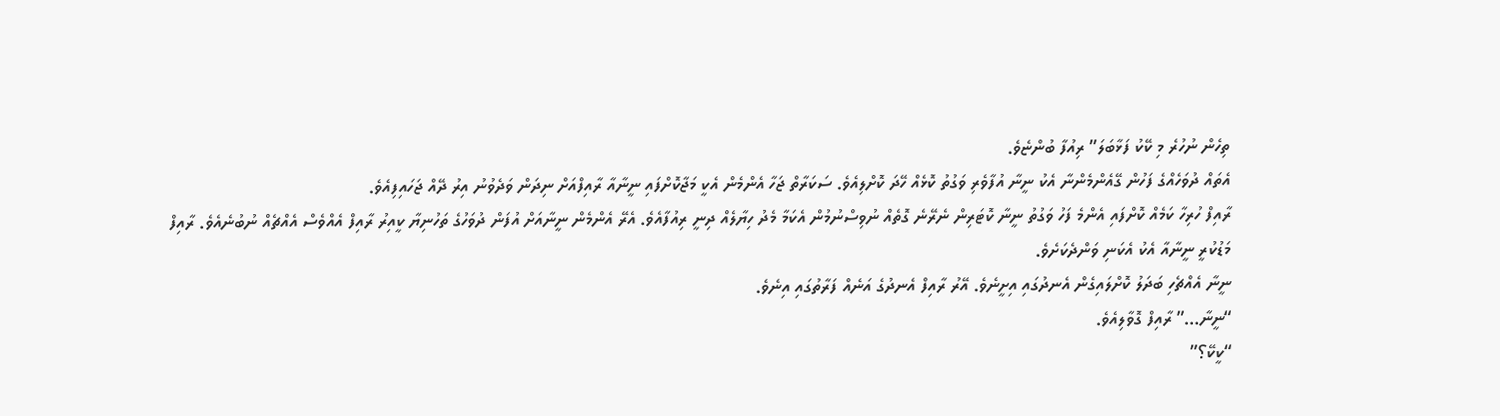ތިހެން ނުހުރެ މި ކޭކު ފަޅާބަލަ” ރިއުފާ ބުންޏެވެ.
އެތައް ދުވަހެއްގެ ފަހުން ގޭއެންމެންނާ އެކު ނީނާ އުފާވެރި ވަގުތު ކޮޅެއް ހޭދަ ކޮށްލިއެވެ. ސަކަރާތް ޖަހާ އެންމެން އެކީ މަޖާކޮށްފައި ނީނާއާ ރާއިފްއަށް ނިދަން ވަދެވުނު އިރު ދޭއް ޖަހައިފިއެވެ.
ރާއިފް ހުރިހާ ކަމެއް ކޮށްފައި އެންމެ ފަހު ވަގުތު ނީނާ ކޮޓަރިން ނެރޭނެ ގޮތެއް ނުވިސްނުމުން އެކަމާ މެދު ހިޔާލެއް ދިނީ ރިއުފާއެވެ. އެރޭ އެންމެން ނީނާއަށް އުފަން ދުވަހުގެ ތަހުނިޔާ ކީއިރު ރާއިފް އެއްވެސް އެއްޗެއް ނުބުނެއެވެ. ރާއިފް މަޑުކުރީ ނީނާއާ އެކު އެކަނި ވަންދެކަށެވެ.
ނީނާ އެއްޗެހި ބަދަލު ކޮށްލައިގެން އެނދުގައި އިށީނެވެ. އޭރު ރާއިފް އެނދުގެ އަނެއް ފަރާތުގައި އިނެވެ.
“ނީނާ…” ރާއިފް ގޮވާލިއެވެ.
“ކީކޭ؟”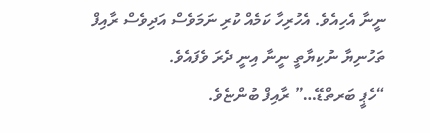ނީނާ އެހިއެވެ. އެހުރިހާ ކަމެއް ކުރި ނަމަވެސް އަދިވެސް ރާއިފް ތަހުނިޔާ ނުކިޔާތީ ނީނާ އިނީ ދެރަ ވެފައެވެ.
“ހެޕީ ބަރތްޑޭ…” ރާއިފް ބުންޏެވެ.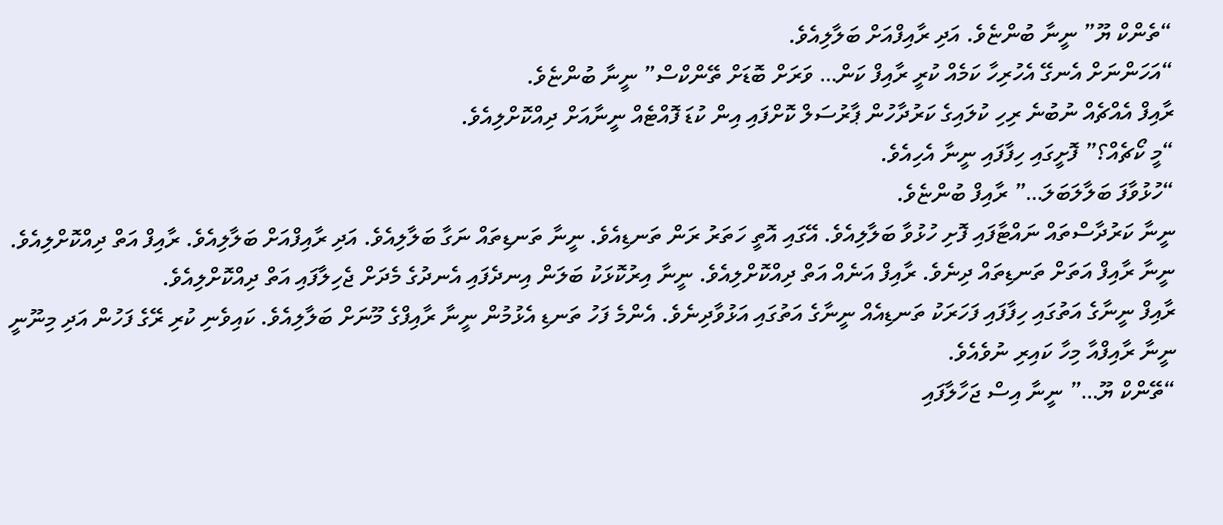“ތެންކް ޔޫ” ނީނާ ބުންޏެވެ. އަދި ރާއިފްއަށް ބަލާލިއެވެ.
“އަހަންނަށް އެނގޭ އެހުރިހާ ކަމެއް ކުރީ ރާއިފް ކަން… ވަރަށް ބޮޑަށް ތޭންކްސް” ނީނާ ބުންޏެވެ.
ރާއިފް އެއްޗެއް ނުބުނެ ރިހި ކުލައިގެ ކަރުދާހުން ޕާރުސަލް ކޮށްފައި އިން ކުޑަ ފޮއްޓެއް ނީނާއަށް ދިއްކޮށްލިއެވެ.
“މީ ކޯޗެއް؟” ފޮށީގައި ހިފާފައި ނީނާ އެހިއެވެ.
“ހުޅުވާފަ ބަލާލަބަލަ…” ރާއިފް ބުންޏެވެ.
ނީނާ ކަރުދާސްތައް ނައްޓާފައި ފޮށި ހުޅުވާ ބަލާލިއެވެ. އޭގައި އޮތީ ހަތަރު ރަން ތަނޑިއެވެ. ނީނާ ތަނޑިތައް ނަގާ ބަލާލިއެވެ. އަދި ރާއިފްއަށް ބަލާލިއެވެ. ރާއިފް އަތް ދިއްކޮށްލިއެވެ. ނީނާ ރާއިފް އަތަށް ތަނޑިތައް ދިނެވެ. ރާއިފް އަނެއް އަތް ދިއްކޮށްލިއެވެ. ނީނާ އިރުކޮޅަކު ބަލަން އިނދެފައި އެނދުގެ މެދަށް ޖެހިލާފައި އަތް ދިއްކޮށްލިއެވެ.
ރާއިފް ނީނާގެ އަތުގައި ހިފާފައި ފަހަރަކު ތަނޑިއެއް ނީނާގެ އަތުގައި އަޅުވާދިނެވެ. އެންމެ ފަހު ތަނޑި އެޅުމުން ނީނާ ރާއިފްގެ މޫނަށް ބަލާލިއެވެ. ކައިވެނި ކުރި ރޭގެ ފަހުން އަދި މިނޫނީ ނީނާ ރާއިފްއާ މިހާ ކައިރި ނުވެއެވެ.
“ތޭންކް ޔޫ…” ނީނާ އިސް ޖަހާލާފައި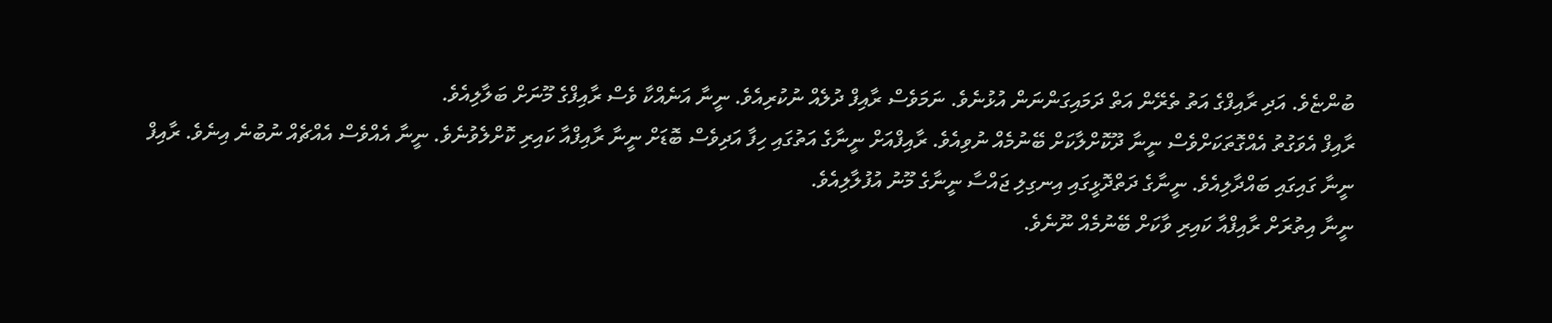ބުންޏެވެ. އަދި ރާއިފްގެ އަތު ތެރޭން އަތް ދަމައިގަންނަން އުޅުނެވެ. ނަމަވެސް ރާއިފް ދުލެއް ނުކުރިއެވެ. ނީނާ އަނެއްކާ ވެސް ރާއިފްގެ މޫނަށް ބަލާލިއެވެ.
ރާއިފް އެވަގުތު އެއްގޮތަކަށްވެސް ނީނާ ދޫކޮށްލާކަށް ބޭނުމެއް ނުވިއެވެ. ރާއިފްއަށް ނީނާގެ އަތުގައި ހިފާ އަދިވެސް ބޮޑަށް ނީނާ ރާއިފްއާ ކައިރި ކޮށްލެވުނެވެ. ނީނާ އެއްވެސް އެއްޗެއް ނުބުނެ އިނެވެ. ރާއިފް ނީނާ ގައިގައި ބައްދާލިއެވެ. ނީނާގެ ދަތްދޮޅީގައި އިނގިލި ޖައްސާ ނީނާގެ މޫނު އުފުލާލިއެވެ.
ނީނާ އިތުރަށް ރާއިފްއާ ކައިރި ވާކަށް ބޭނުމެއް ނޫނެވެ.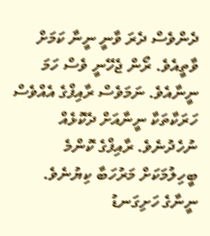ދެންވެސް ދެރަ ވާނީ ނީނާ ކަމަށް ވާތީއެވެ. ރޯން ޖެހޭނީ ވެސް ހަމަ ނީނާއެވެ. ނަމަވެސް ރާއިފްގެ އެއްވެސް ހަރަކާތަކާ ނީނާއަށް ދެކޮޅެއް ނުހެދުނެވެ. ރާއިފްގެ ކޮންމެ ބީހިލުމަކަށް މަރުހަބާ ކިޔުނެވެ.
ނީނާގެ ހަށިގަނޑު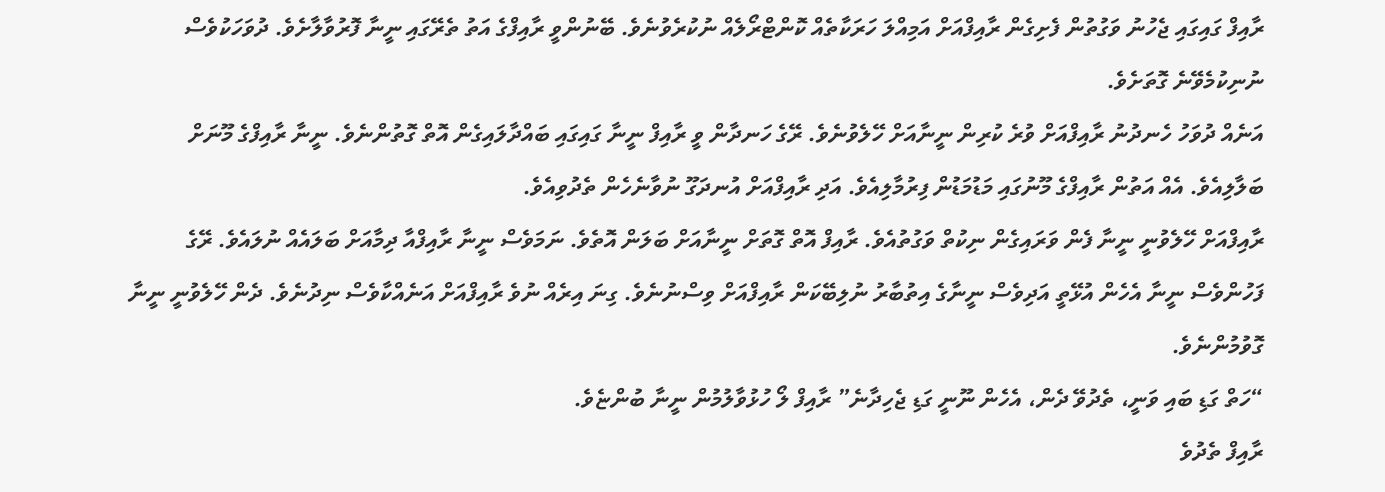ރާއިފް ގައިގައި ޖެހުނު ވަގުތުން ފެށިގެން ރާއިފްއަށް އަމިއްލަ ހަރަކާތެއް ކޮންޓްރޯލެއް ނުކުރެވުނެވެ. ބޭނުންވީ ރާއިފްގެ އަތު ތެރޭގައި ނީނާ ފޮރުވާލާށެވެ. ދުވަހަކުވެސް ނުނިކުމެވޭނެ ގޮތަށެވެ.
އަނެއް ދުވަހު ހެނދުނު ރާއިފްއަށް ވުރެ ކުރިން ނީނާއަށް ހޭލެވުނެވެ. ރޭގެ ހަނދާން ވީ ރާއިފް ނީނާ ގައިގައި ބައްދާލައިގެން އޮތް ގޮތުންނެވެ. ނީނާ ރާއިފްގެ މޫނަށް ބަލާލިއެވެ. އެއް އަތުން ރާއިފްގެ މޫނުގައި މަޑުމަޑުން ފިރުމާލިއެވެ. އަދި ރާއިފްއަށް އުނދަގޫ ނުވާނެހެން ތެދުވިއެވެ.
ރާއިފްއަށް ހޭލެވުނީ ނީނާ ފެން ވަރައިގެން ނިކުތް ވަގުތުއެވެ. ރާއިފް އޮތް ގޮތަށް ނީނާއަށް ބަލަން އޮތެވެ. ނަމަވެސް ނީނާ ރާއިފްއާ ދިމާއަށް ބަލައެއް ނުލައެވެ. ރޭގެ ފަހުންވެސް ނީނާ އެހެން އުޅޭތީ އަދިވެސް ނީނާގެ އިތުބާރު ނުލިބޭކަން ރާއިފްއަށް ވިސްނުނެވެ. ގިނަ އިރެއް ނުވެ ރާއިފްއަށް އަނެއްކާވެސް ނިދުނެވެ. ދެން ހޭލެވުނީ ނީނާ ގޮވުމުންނެވެ.
“ހަތް ގަޑި ބައި ވަނީ، ތެދުވޭ ދެން، އެހެން ނޫނީ ގަޑި ޖެހިދާނެ” ރާއިފް ލޯ ހުޅުވާލުމުން ނީނާ ބުންޏެވެ.
ރާއިފް ތެދުވެ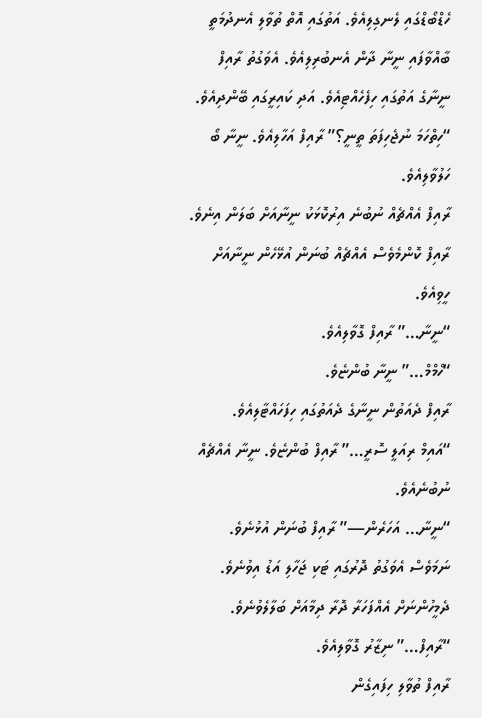ހެޑްބޯޑްގައި ލެނގިލިއެވެ. އަތުގައި އޮތް ތުވާލި އެނދުމަތީ ބާއްވާފައި ނީނާ ދާން އެނބުރިލިއެވެ. އެވަގުތު ރާއިފް ނީނާގެ އަތުގައި ހިފެހެއްޓިއެވެ. އަދި ކައިރީގައި ބޭންދިއެވެ.
“ހިތްހަމަ ނުޖެހިފަތަ ތީނީ؟” ރާއިފް އަހާލިއެވެ. ނީނާ ބޯ ހަލުވާލިއެވެ.
ރާއިފް އެއްޗެއް ނުބުނެ އިރުކޮޅަކު ނީނާއަށް ބަލަން އިނެވެ. ރާއިފް ކޮންމެވެސް އެއްޗެއް ބުނަން އުޅޭހެން ނީނާއަށް ހީވިއެވެ.
“ނީނާ…” ރާއިފް ގޮވާލިއެވެ.
“ހްމްމް…” ނީނާ ބުންޏެވެ.
ރާއިފް ދެއަތުން ނީނާގެ ދެއަތުގައި ހިފަހައްޓާލިއެވެ.
“އައިމް ރިއަލީ ސޮރީ…” ރާއިފް ބުންޏެވެ. ނީނާ އެއްޗެއް ނުބުނެއެވެ.
“ނީނާ… އަހަރެން—” ރާއިފް ބުނަން އުޅުނެވެ. ނަމަވެސް އެވަގުތު ދޮރުގައި ޓަކި ޖަހާލި އަޑު އިވުނެވެ. ދެމީހުންނަށް އެއްފަހަރާ ދޮރާ ދިމާއަށް ބަލާލެވުނެވެ.
“ރާއިފް…” ނިޒާރު ގޮވާލިއެވެ.
ރާއިފް ތުވާލި ހިފައިގެން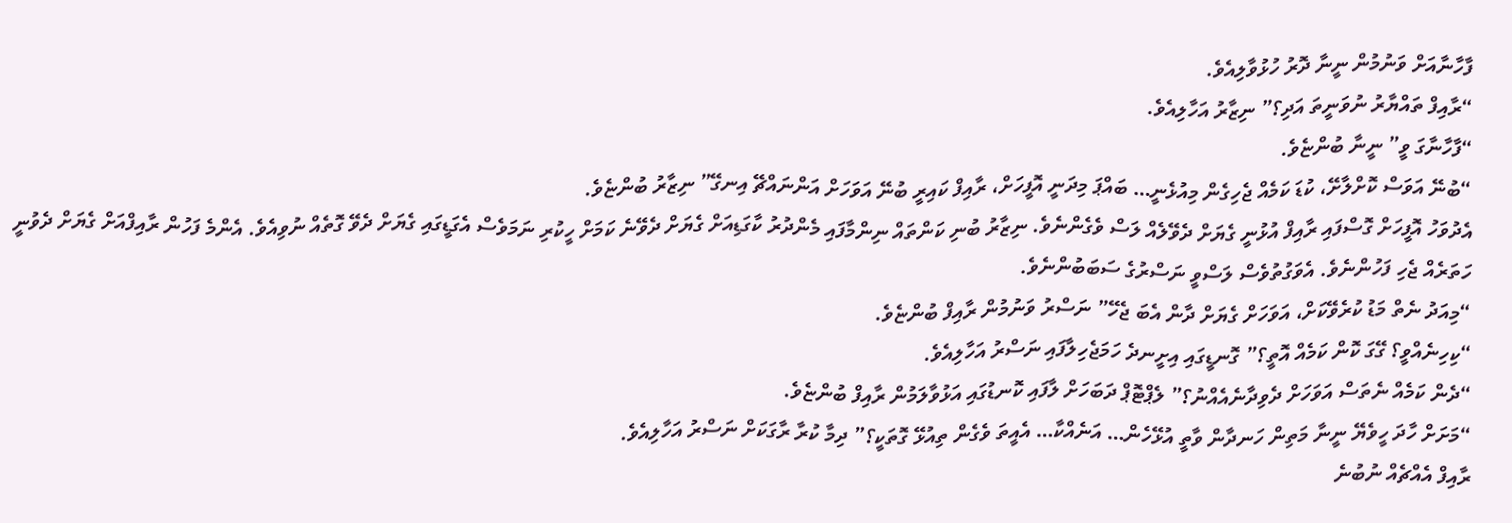ފާހާނާއަށް ވަނުމުން ނީނާ ދޮރު ހުޅުވާލިއެވެ.
“ރާއިފް ތައްޔާރު ނުވަނީތަ އަދި؟” ނިޒާރު އަހާލިއެވެ.
“ފާހާނާގަ ވީ” ނީނާ ބުންޏެވެ.
“ބުނޭ އަވަސް ކޮށްލާށޭ، ކުޑަ ކަމެއް ޖެހިގެން މިއުޅެނީ… ބައްޕަ މިދަނީ އޮފީހަށް، ރާއިފް ކައިރީ ބުނޭ އަވަހަށް އަންނައްޗޭ އިނގޭ” ނިޒާރު ބުންޏެވެ.
އެދުވަހު އޮފީހަށް ގޮސްފައި ރާއިފް އުޅުނީ ގެޔަށް ދެވޭލެއް ލަސް ވެގެންނެވެ. ނިޒާރު ބުނި ކަންތައް ނިންމާފައި މެންދުރު ކާގަޑިއަށް ގެޔަށް ދެވޭނެ ކަމަށް ހީކުރި ނަމަވެސް އެގަޑީގައި ގެޔަށް ދެވޭ ގޮތެއް ނުވިއެވެ. އެންމެ ފަހުން ރާއިފްއަށް ގެޔަށް ދެވުނީ ހަތަރެއް ޖެހި ފަހުންނެވެ. އެވަގުތުވެސް ލަސްވީ ނަސްރުގެ ސަބަބުންނެވެ.
“މިއަދު ނެތް މަޑު ކުރެވޭކަށް، އަވަހަށް ގެޔަށް ދާން އެބަ ޖެހޭ” ނަސްރު ވަނުމުން ރާއިފް ބުންޏެވެ.
“ކިހިނެއްވީ؟ ގޭގަ ކޮން ކަމެއް އޮތީ؟” ގޮނޑީގައި އިށީނދެ ހަމަޖެހިލާފައި ނަސްރު އަހާލިއެވެ.
“ދެން ކަމެއް ނެތަސް އަވަހަށް ދެވިދާނެއެއްނު؟” ލެޕްޓޮޕް ދަބަހަށް ލާފައި ކޮނޑުގައި އަޅުވާލަމުން ރާއިފް ބުންޏެވެ.
“މަށަށް ހާދަ ހީވެޔޭ ނީނާ މަތިން ހަނދާން ވާތީ އުޅޭހެން… އަނެއްކާ… އެއީތަ ވެގެން ތިއުޅޭ ގޮތަކީ؟” ދިމާ ކުރާ ރާގަކަށް ނަސްރު އަހާލިއެވެ.
ރާއިފް އެއްޗެއް ނުބުނެ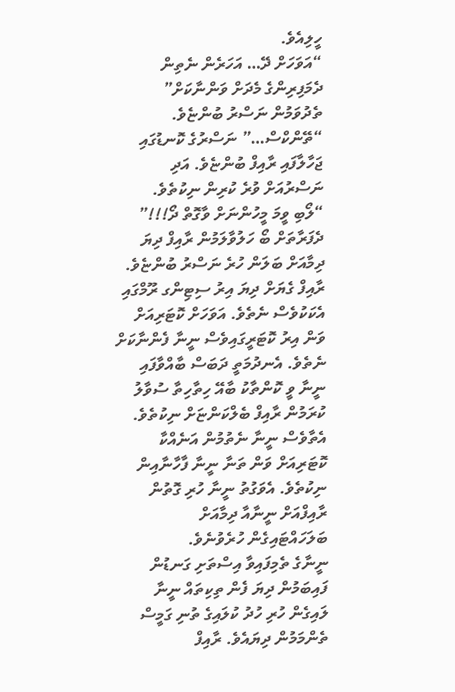ހީލިއެވެ.
“އަވަހަށް ދޭ… އަހަރެން ނެތިން ދެމަފިރިންގެ މެދަށް ވަންނާކަށް” ތެދުވަމުން ނަސްރު ބުންޏެވެ.
“ތޭންކްސް…” ނަސްރުގެ ކޮނޑުގައި ޖަހާލާފައި ރާއިފް ބުންޏެވެ. އަދި ނަސްރުއަށް ވުރެ ކުރިން ނިކުތެވެ.
“ލޯބި ވީމަ މީހުންނަށް ވާގޮތް ދޯ!!!” ދެފަރާތަށް ބޯ ހަލުވާލަމުން ރާއިފް ދިޔަ ދިމާއަށް ބަލަން ހުރެ ނަސްރު ބުންޏެވެ.
ރާއިފް ގެޔަށް ދިޔަ އިރު ސިޓިންގ ރޫމްގައި އެކަކުވެސް ނެތެވެ. އަވަހަށް ކޮޓަރިއަށް ވަން އިރު ކޮޓަރީގައިވެސް ނީނާ ފެންނާކަށް ނެތެވެ. އެނދުމަތީ ދަބަސް ބާއްވާފައި ނީނާ ވީ ކޮންތާކު ބާއޭ ހިތާހިތާ ސުވާލު ކުރަމުން ރާއިފް ބެލްކަންޏަށް ނިކުތެވެ. އެތާވެސް ނީނާ ނެތުމުން އަނެއްކާ ކޮޓަރިއަށް ވަން ތަނާ ނީނާ ފާހާނާއިން ނިކުތެވެ. އެވަގުތު ނީނާ ހުރި ގޮތުން ރާއިފްއަށް ނީނާއާ ދިމާއަށް ބަލަހައްޓައިގެން ހުރެވުނެވެ.
ނީނާގެ ތެމިފައިވާ އިސްތަށި ގަނޑުން ފައިބަމުން ދިޔަ ފެން ތިކިތައް ނީނާ ލައިގެން ހުރި ހުދު ކުލައިގެ ތުނި ގަމީސް ތެންމަމުން ދިޔައެވެ. ރާއިފް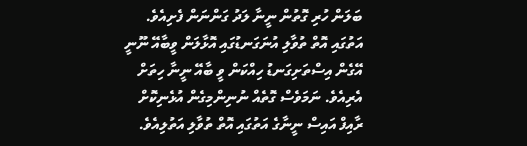ބަލަން ހުރި ގޮތުން ނީނާ ލަދު ގަންނަން ފެށިއެވެ. އަތުގައި އޮތް ތުވާލި އުނަގަނޑުގައި އޮޅާލަން ވީބާއޭ ނޫނީ އޭގެން އިސްތަށިގަނޑު ހިއްކަން ވީ ބާއޭ ނީނާ ހިތަށް އެރިއެވެ. ނަމަވެސް ގޮތެއް ނުނިންމިގެން އުޅެނިކޮށް ރާއިފް އައިސް ނީނާގެ އަތުގައި އޮތް ތުވާލި އަތުލިއެވެ.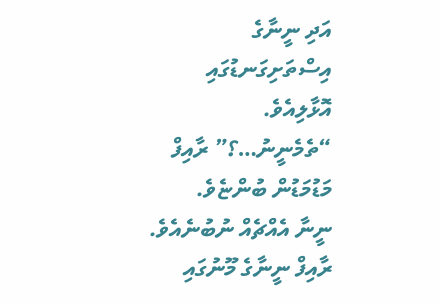އަދި ނީނާގެ އިސްތަށިގަނޑުގައި އޮޅާލިއެވެ.
“ތެމެނީނު…؟” ރާއިފް މަޑުމަޑުން ބުންޏެވެ.
ނީނާ އެއްޗެއް ނުބުނެއެވެ. ރާއިފް ނީނާގެ މޫނުގައި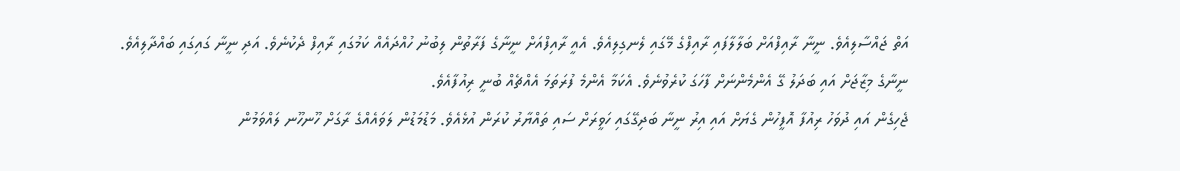އަތް ޖައްސާލިއެވެ. ނީނާ ރާއިފްއަށް ބަލާލާފައި ރާއިފްގެ މޭގައި ލެނގިލިއެވެ. އެއީ ރާއިފްއަށް ނީނާގެ ފަރާތުން ލިބުނު ހުއްދައެއް ކަމުގައި ރާއިފް ދެކުނެވެ. އަދި ނީނާ ގައިގައި ބައްދާލިއެވެ.
ނީނާގެ މިޒާޖަށް އައި ބަދަލު ގޭ އެންމެންނަށް ފާހަގަ ކުރެވުނެވެ. އެކަމާ އެންމެ ފުރަތަމަ އެއްޗެއް ބުނީ ރިއުފާއެވެ.
ޖެހިގެން އައި ދުވަހު ރިއުފާ އޮފީހުން ގެޔަށް އައި އިރު ނީނާ ބަދިގޭގައި ހަވީރަށް ސައި ތައްޔާރު ކުރަން އުޅެއެވެ. މަޑުމަޑުން ލަވައެއްގެ ރާގަށް ހޫނހޫނ ލައްވަމުން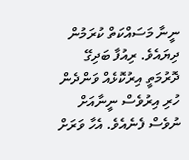ނީނާ މަސައްކަތް ކުރަމުން ދިޔައެވެ. ރިއުފާ ބަދިގޭ ދޮރުމަތީ އިރުކޮޅެއް ވަންދެން ހުރި އިރުވެސް ނީނާއަށް ނުވެސް ފެނެއެވެ. އެހާ ވަރަށް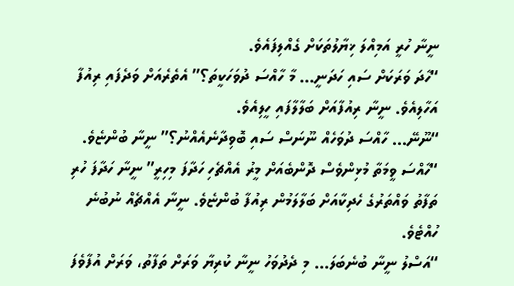ނީނާ ހުރީ އަމިއްލަ ޚިޔާލުތަކަށް ގެއްލިފައެވެ.
“ހާދަ ވަރަކަށް ސައި ހަދަނީ… މާ ހާއްސަ ދުވަހަކީތަ؟” އެތެރެއަށް ވަދެފައި ރިއުފާ އަހާލިއެވެ. ނީނާ ރިއުފާއަށް ބަލާލާފައި ހީލިއެވެ.
“ނޫނޭ… ހާއްސަ ދުވަހެއް ނޫނަސް ސައި ބޮވިދާނެއެއްނު؟” ނީނާ ބުންޏެވެ.
“ހާއްސަ ވީމަތާ މުޅިންވެސް ދޮންބެއަށް މީރު އެއްޗެހި ހަދާފަ މިހިރީ” ނީނާ ހަދާފަ ހުރި ތަފާތު ވައްތަރުގެ ހެދިކާއަށް ބަލާލަމުން ރިއުފާ ބުންޏެވެ. ނީނާ އެއްޗެއް ނުބުނެ ހުއްޓެވެ.
“އަސްލު ނީނާ ބުނެބަލަ… މި ދެދުވަހު ނީނާ ކުރިޔާ ވަރަށް ތަފާތު، ވަރަށް އުފާވެފަ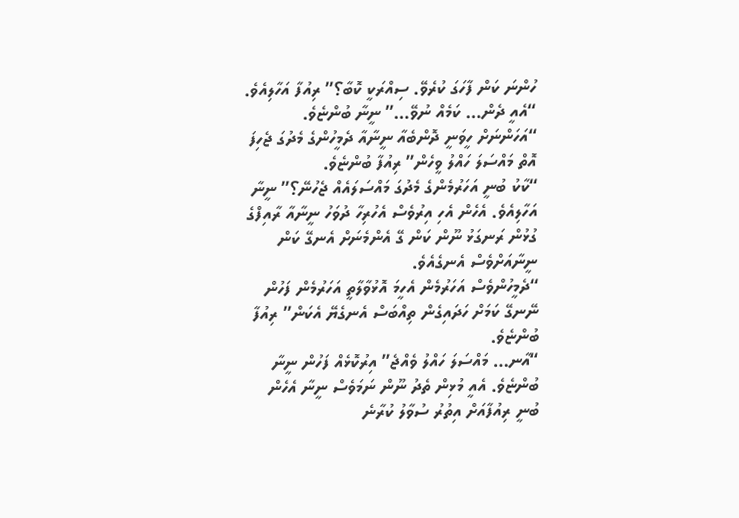ހުންނަ ކަން ފާހަގަ ކުރެވޭ. ސިއްރަކީ ކޮބާ؟” ރިއުފާ އަހާލިއެވެ.
“އެއީ ދެން… ކަމެއް ނުވޭ…” ނީނާ ބުންޏެވެ.
“އަހަންނަށް ހީވަނީ ދޮންބެއާ ނީނާއާ ދެމީހުންގެ މެދުގަ ޖެހިފަ އޮތް މައްސަލަ ހައްލު ވީހެން” ރިއުފާ ބުންޏެވެ.
“ކާކު ބުނީ އަހަރުމެންގެ މެދުގަ މައްސަލައެއް ޖެހުނޭ؟” ނީނާ އަހާލިއެވެ. އެހެން އެހި އިރުވެސް އެހުރިހާ ދުވަހު ނީނާއާ ރާއިފްގެ ގުޅުން ރަނގަޅު ނޫން ކަން ގޭ އެންމެނަށް އެނގޭ ކަން ނީނާއަށްވެސް އެނގެއެވެ.
“ދެމީހުންވެސް އަހަރުމެން އެހީމަ އޮޅުވާލާތީ އަހަރުމެން ފަހުން ނޭނގޭ ކަމަށް ހަދައިގެން ތިއްބަސް އެނގެޔޭ އެކަން” ރިއުފާ ބުންޏެވެ.
“އާނ… މައްސަލަ ހައްލު ވެއްޖެ” އިރުކޮޅެއް ފަހުން ނީނާ ބުންޏެވެ. އެއީ މުޅިން ތެދު ނޫން ނަމަވެސް ނީނާ އެހެން ބުނީ ރިއުފާއަށް އިތުރު ސުވާލު ކުރާނެ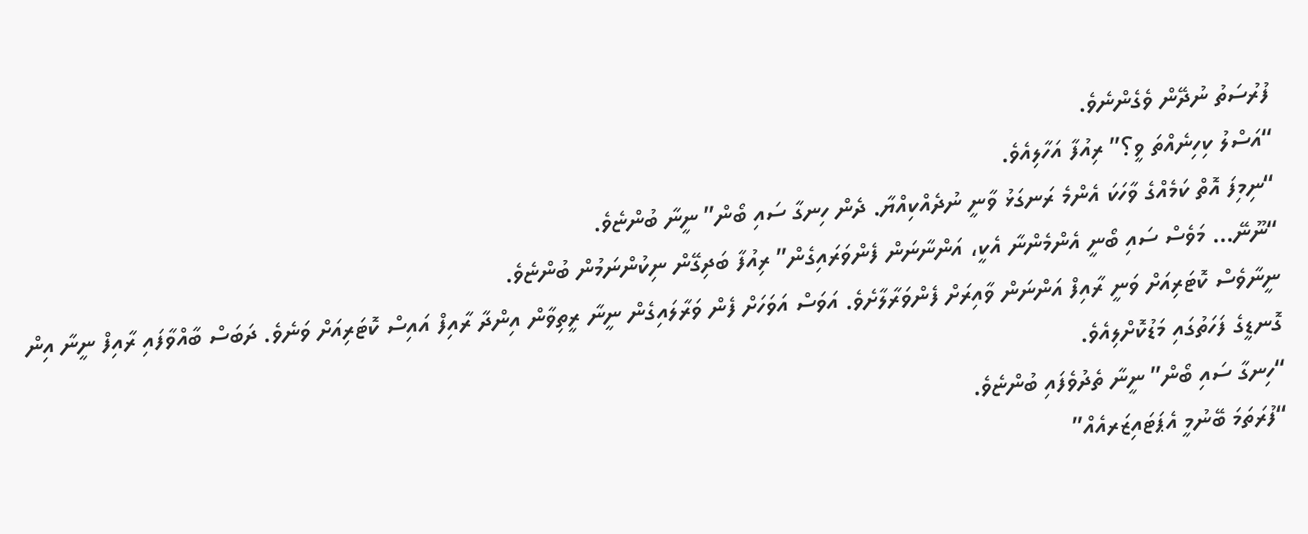ފުރުސަތު ނުދޭން ވެގެންނެވެ.
“އަސްލު ކިހިނެއްތަ ވީ؟” ރިއުފާ އަހާލިއެވެ.
“ނިމިފަ އޮތް ކަމެއްގެ ވާހަކަ އެންމެ ރަނގަޅު ވާނީ ނުދެއްކިއްޔާ. ދެން ހިނގާ ސައި ބޯން” ނީނާ ބުންޏެވެ.
“ނޫނޭ… މަވެސް ސައި ބޯނީ އެންމެންނާ އެކީ، އަންނާނަން ފެންވަރައިގެން” ރިއުފާ ބަދިގޭން ނިކުންނަމުން ބުންޏެވެ.
ނީނާވެސް ކޮޓަރިއަށް ވަނީ ރާއިފް އަންނަން ވާއިރަށް ފެންވަރާލާށެވެ. އަވަސް އަވަހަށް ފެން ވަރާލައިގެން ނީނާ ރީތިވާން އިންދާ ރާއިފް އައިސް ކޮޓަރިއަށް ވަނެވެ. ދަބަސް ބާއްވާފައި ރާއިފް ނީނާ އިން ގޮނޑީގެ ފަހަތުގައި މަޑުކޮށްލިއެވެ.
“ހިނގާ ސައި ބޯން” ނީނާ ތެދުވެފައި ބުންޏެވެ.
“ފުރަތަމަ ބޭނުމީ އެޕަޓައިޒަރއެއް”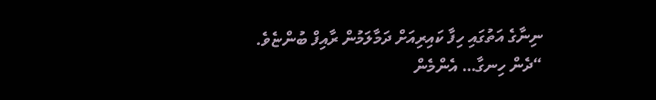ނިނާގެ އަތުގައި ހިފާ ކައިރިއަށް ދަމާލަމުން ރާއިފް ބުންޏެވެ.
“ދެން ހިނގާ… އެންމެން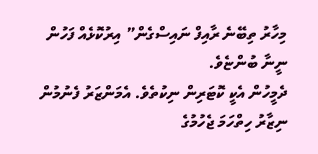މިހާރު ތިބޭނެ ރާއިފް ނައިސްގެން” އިރުކޮޅެއް ފަހުން ނީނާ ބުންޏެވެ.
ދެމީހުން އެކީ ކޮޓަރިން ނިކުތެވެ. އެމަންޒަރު ފެނުމުން ނިޒާރު ހިތްހަމަ ޖެހުމުގެ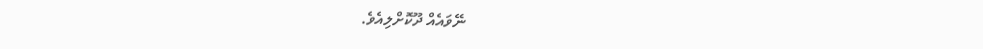ނޭވައެއް ދޫކޮށްލިއެވެ.